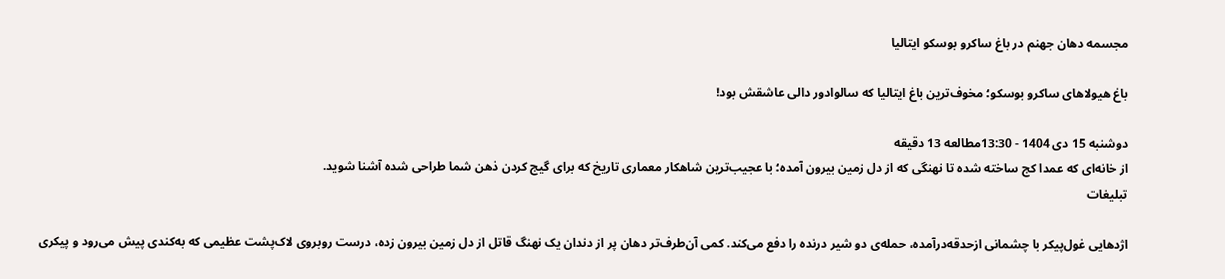مجسمه دهان جهنم در باغ ساکرو بوسکو ایتالیا

باغ هیولاهای ساکرو بوسکو؛‌ مخوف‌ترین باغ ایتالیا که سالوادور دالی عاشقش بود!

دوشنبه 15 دی 1404 - 13:30مطالعه 13 دقیقه
از خانه‌ای که عمدا کج ساخته شده تا نهنگی که از دل زمین بیرون آمده؛ با عجیب‌ترین شاهکار معماری تاریخ که برای گیج کردن ذهن شما طراحی شده آشنا شوید.
تبلیغات

اژدهایی غول‌پیکر با چشمانی ازحدقه‌درآمده، حمله‌ی دو شیر درنده را دفع می‌کند. کمی آن‌طرف‌تر دهان پر از دندان یک نهنگ قاتل از دل زمین بیرون زده، درست روبروی لاک‌پشت عظیمی که به‌کندی پیش می‌رود و پیکری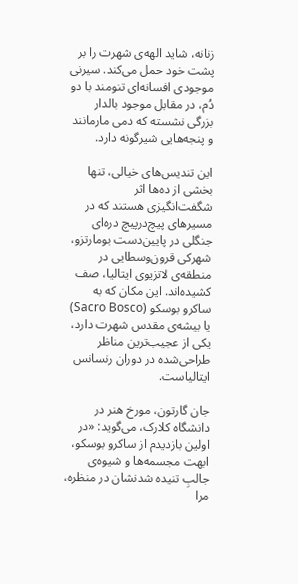زنانه، شاید الهه‌ی شهرت را بر پشت خود حمل می‌کند. سیرنی موجودی افسانه‌ای تنومند با دو دُم، در مقابل موجود بالدار بزرگی نشسته که دمی مارمانند و پنجه‌هایی شیرگونه دارد.

این تندیس‌های خیالی، تنها بخشی از ده‌ها اثر شگفت‌انگیزی هستند که در مسیرهای پیچ‌درپیچ دره‌ای جنگلی در پایین‌دست بومارتزو، شهرکی قرون‌وسطایی در منطقه‌ی لاتزیوی ایتالیا، صف کشیده‌اند. این مکان که به ساکرو بوسکو (Sacro Bosco) یا بیشه‌ی مقدس شهرت دارد، یکی از عجیب‌ترین مناظر طراحی‌شده در دوران رنسانس ایتالیاست.

جان گارتون، مورخ هنر در دانشگاه کلارک، می‌گوید: «در اولین بازدیدم از ساکرو بوسکو، ابهت مجسمه‌ها و شیوه‌ی جالبِ تنیده شدنشان در منظره، مرا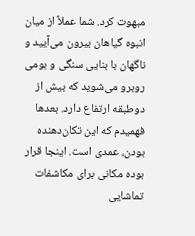مبهوت کرد. شما عملاً از میان انبوه گیاهان بیرون می‌آیید و ناگهان با بنایی سنگی و بومی روبرو می‌شوید که بیش از دوطبقه ارتفاع دارد. بعدها فهمیدم که این تکان‌دهنده بودن، عمدی است. اینجا قرار بوده مکانی برای مکاشفات تماشایی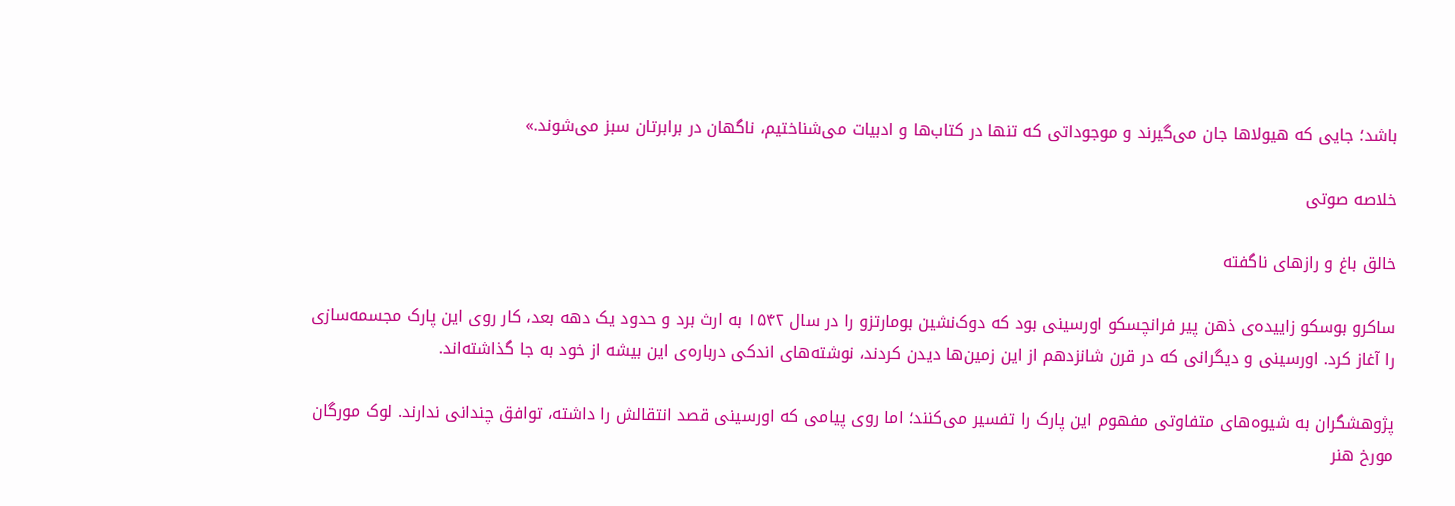باشد؛ جایی که هیولاها جان می‌گیرند و موجوداتی که تنها در کتاب‌ها و ادبیات می‌شناختیم، ناگهان در برابرتان سبز می‌شوند.»

خلاصه صوتی

خالق باغ و رازهای ناگفته

ساکرو بوسکو زاییده‌ی ذهن پیر فرانچسکو اورسینی بود که دوک‌نشین بومارتزو را در سال ۱۵۴۲ به ارث برد و حدود یک دهه بعد، کار روی این پارک مجسمه‌سازی را آغاز کرد. اورسینی و دیگرانی که در قرن شانزدهم از این زمین‌ها دیدن کردند، نوشته‌های اندکی درباره‌ی این بیشه از خود به جا گذاشته‌اند.

پژوهشگران به شیوه‌های متفاوتی مفهوم این پارک را تفسیر می‌کنند؛ اما روی پیامی که اورسینی قصد انتقالش را داشته، توافق چندانی ندارند. لوک مورگان مورخ هنر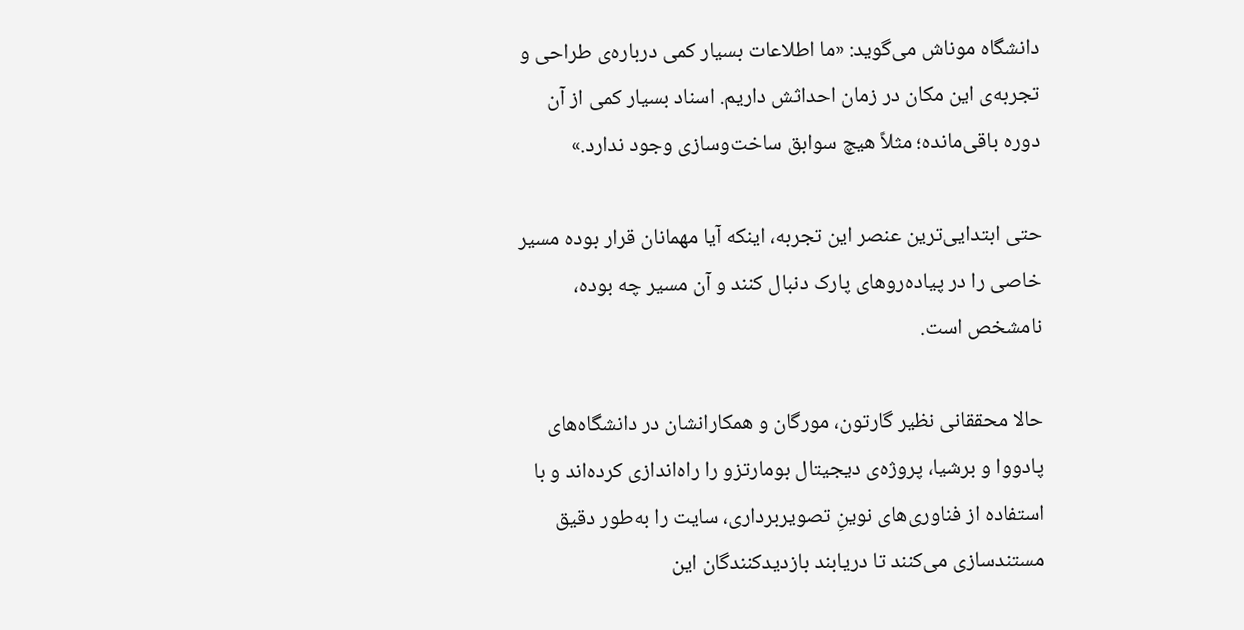دانشگاه موناش می‌گوید: «ما اطلاعات بسیار کمی درباره‌ی طراحی و تجربه‌ی این مکان در زمان احداثش داریم. اسناد بسیار کمی از آن دوره باقی‌مانده؛ مثلاً هیچ سوابق ساخت‌وسازی وجود ندارد.»

حتی ابتدایی‌ترین عنصر این تجربه، اینکه آیا مهمانان قرار بوده مسیر خاصی را در پیاده‌روهای پارک دنبال کنند و آن مسیر چه بوده، نامشخص است.

حالا محققانی نظیر گارتون، مورگان و همکارانشان در دانشگاه‌های پادووا و برشیا، پروژه‌ی دیجیتال بومارتزو را راه‌اندازی کرده‌اند و با استفاده از فناوری‌های نوینِ تصویربرداری، سایت را به‌طور دقیق مستندسازی می‌کنند تا دریابند بازدیدکنندگان این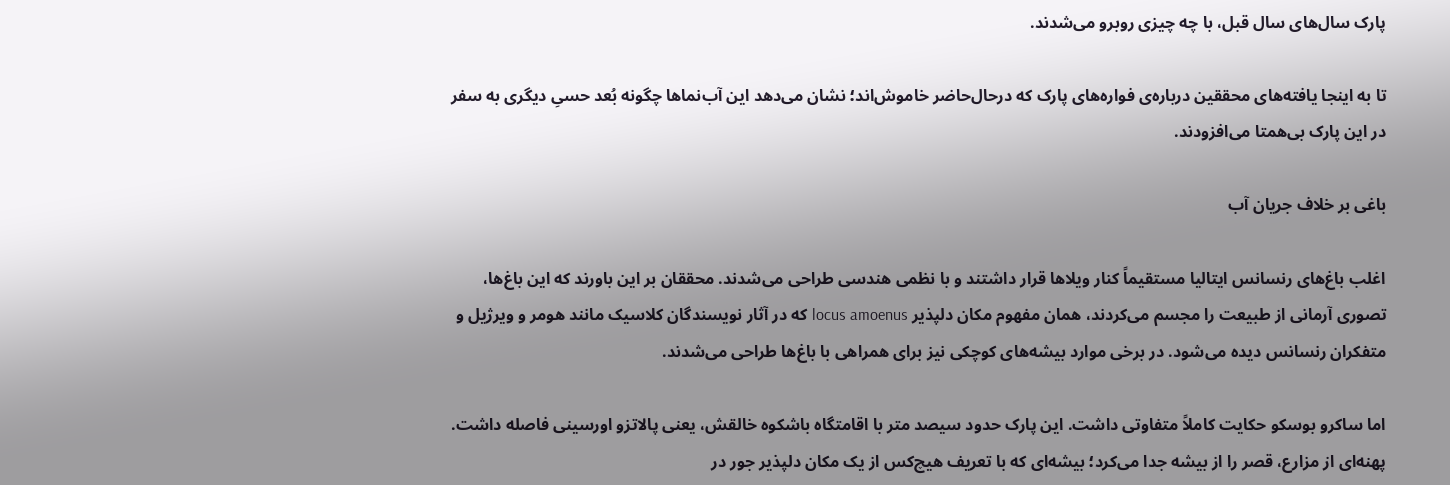پارک سال‌های سال قبل، با چه چیزی روبرو می‌شدند.

تا به اینجا یافته‌های محققین درباره‌ی فواره‌های پارک که درحال‌حاضر خاموش‌اند؛ نشان می‌دهد این آب‌نماها چگونه بُعد حسیِ دیگری به سفر در این پارک بی‌همتا می‌افزودند.

باغی بر خلاف جریان آب

اغلب باغ‌های رنسانس ایتالیا مستقیماً کنار ویلاها قرار داشتند و با نظمی هندسی طراحی می‌شدند. محققان بر این باورند که این باغ‌ها، تصوری آرمانی از طبیعت را مجسم می‌کردند، همان مفهوم مکان دلپذیر locus amoenus که در آثار نویسندگان کلاسیک مانند هومر و ویرژیل و متفکران رنسانس دیده می‌شود. در برخی موارد بیشه‌های کوچکی نیز برای همراهی با باغ‌ها طراحی می‌شدند.

اما ساکرو بوسکو حکایت کاملاً متفاوتی داشت. این پارک حدود سیصد متر با اقامتگاه باشکوه خالقش، یعنی پالاتزو اورسینی فاصله داشت. پهنه‌ای از مزارع، قصر را از بیشه جدا می‌کرد؛ بیشه‌ای که با تعریف هیچ‌کس از یک مکان دلپذیر جور در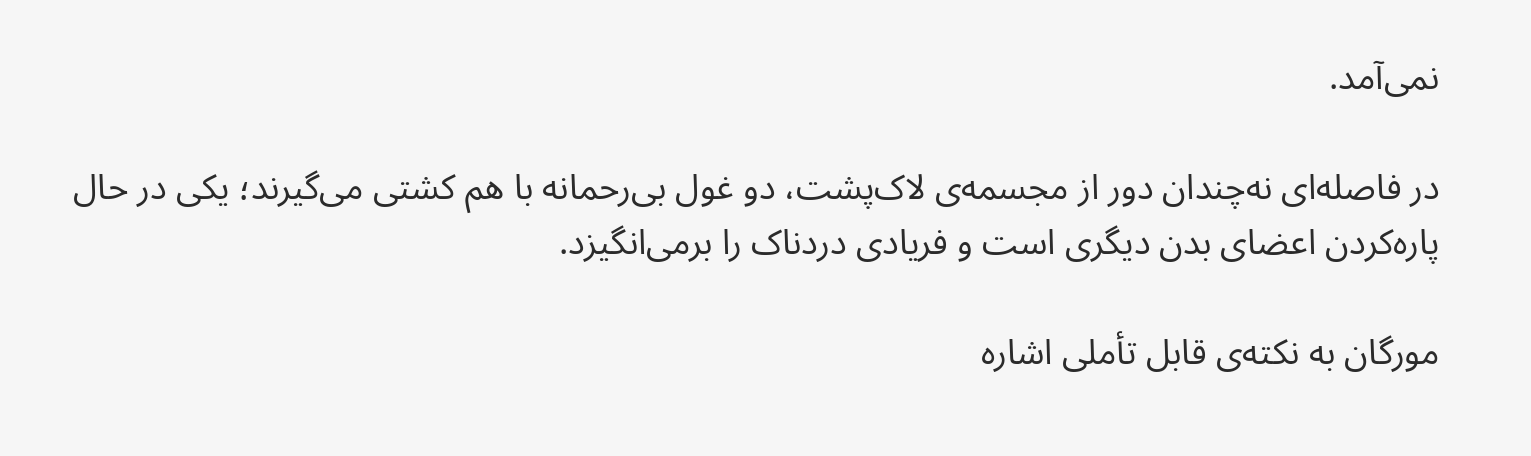نمی‌آمد.

در فاصله‌ای نه‌چندان دور از مجسمه‌ی لاک‌پشت، دو غول بی‌رحمانه با هم کشتی می‌گیرند؛ یکی در حال پاره‌کردن اعضای بدن دیگری است و فریادی دردناک را برمی‌انگیزد.

مورگان به نکته‌ی قابل تأملی اشاره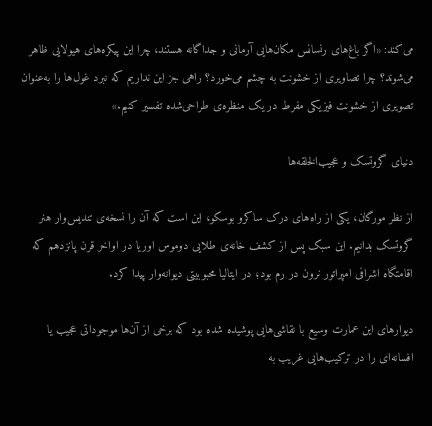می‌کند: «اگر باغ‌های رنسانس مکان‌هایی آرمانی و جداگانه هستند، چرا این پیکره‌های هیولایی ظاهر می‌شوند؟ چرا تصاویری از خشونت به چشم می‌خورد؟ راهی جز این نداریم که نبرد غول‌ها را به‌عنوان تصویری از خشونت فیزیکی مفرط در یک منظره‌ی طراحی‌شده تفسیر کنیم.»

دنیای گروتسک و عجیب‌الخلقه‌ها

از نظر مورگان، یکی از راه‌های درک ساکرو بوسکو، این است که آن را نسخه‌ی تندیس‌وار هنر گروتسک بدانیم. این سبک پس از کشف خانه‌ی طلایی دوموس اوریا در اواخر قرن پانزدهم که اقامتگاه اشرافی امپراتور نرون در رم بود؛ در ایتالیا محبوبیتی دیوانه‌وار پیدا کرد.

دیوارهای این عمارت وسیع با نقاشی‌هایی پوشیده شده بود که برخی از آن‌ها موجوداتی عجیب یا افسانه‌ای را در ترکیب‌هایی غریب به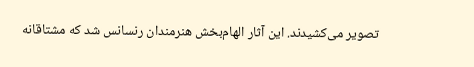تصویر می‌کشیدند. این آثار الهام‌بخش هنرمندان رنسانس شد که مشتاقانه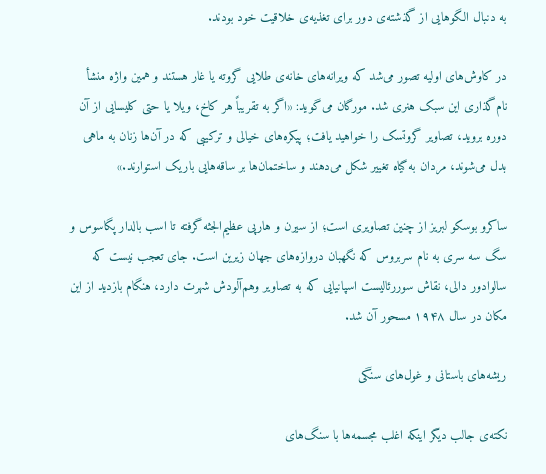به دنبال الگوهایی از گذشته‌ی دور برای تغذیه‌ی خلاقیت خود بودند.

در کاوش‌های اولیه تصور می‌شد که ویرانه‌های خانه‌ی طلایی گروته یا غار هستند و همین واژه منشأ نام‌گذاری این سبک هنری شد. مورگان می‌گوید: «اگر به تقریباً هر کاخ، ویلا یا حتی کلیسایی از آن دوره بروید، تصاویر گروتسک را خواهید یافت؛ پیکره‌های خیالی و ترکیبی که در آن‌ها زنان به ماهی بدل می‌شوند، مردان به گیاه تغییر شکل می‌دهند و ساختمان‌ها بر ساقه‌هایی باریک استوارند.»

ساکرو بوسکو لبریز از چنین تصاویری است؛ از سیرن و هارپی عظیم‌الجثه گرفته تا اسب بالدار پگاسوس و سگ سه سری به نام سربروس که نگهبان دروازه‌های جهان زیرین است. جای تعجب نیست که سالوادور دالی، نقاش سوررئالیست اسپانیایی که به تصاویر وهم‌آلودش شهرت دارد، هنگام بازدید از این مکان در سال ۱۹۴۸ مسحور آن شد.

ریشه‌های باستانی و غول‌های سنگی

نکته‌ی جالب دیگر اینکه اغلب مجسمه‌ها با سنگ‌های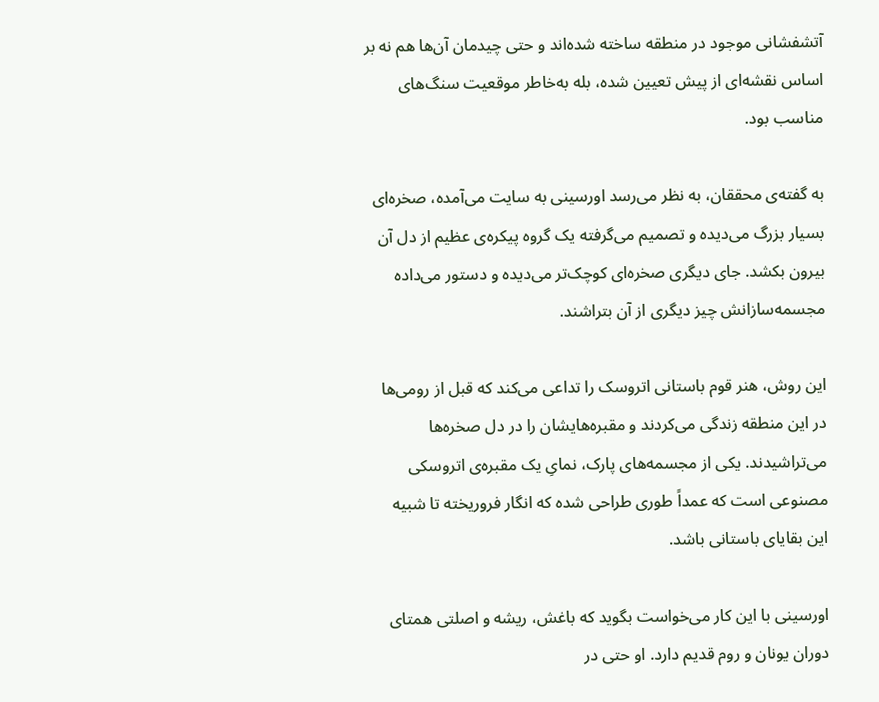آتشفشانی موجود در منطقه ساخته شده‌اند و حتی چیدمان آن‌ها هم نه بر اساس نقشه‌ای از پیش تعیین شده، بله به‌خاطر موقعیت سنگ‌های مناسب بود.

به گفته‌ی محققان، به نظر می‌رسد اورسینی به سایت می‌آمده، صخره‌ای بسیار بزرگ می‌دیده و تصمیم می‌گرفته یک گروه پیکره‌ی عظیم از دل آن بیرون بکشد. جای دیگری صخره‌ای کوچک‌تر می‌دیده و دستور می‌داده مجسمه‌سازانش چیز دیگری از آن بتراشند.

این روش، هنر قوم باستانی اتروسک را تداعی می‌کند که قبل از رومی‌ها در این منطقه زندگی می‌کردند و مقبره‌هایشان را در دل صخره‌ها می‌تراشیدند. یکی از مجسمه‌های پارک، نمایِ یک مقبره‌ی اتروسکی مصنوعی است که عمداً طوری طراحی شده که انگار فروریخته تا شبیه این بقایای باستانی باشد.

اورسینی با این کار می‌خواست بگوید که باغش، ریشه و اصلتی همتای دوران یونان و روم قدیم دارد. او حتی در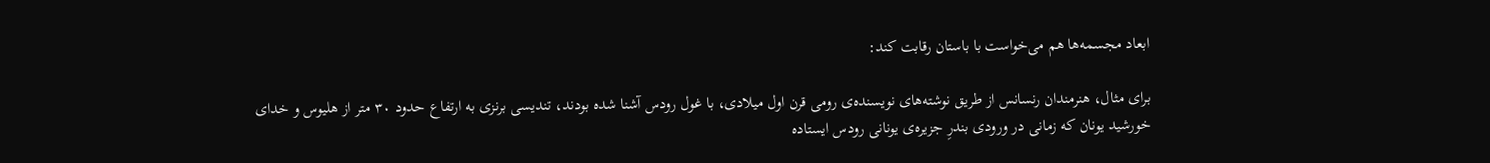ابعاد مجسمه‌ها هم می‌خواست با باستان رقابت کند:

برای مثال، هنرمندان رنسانس از طریق نوشته‌های نویسنده‌ی رومی قرن اول میلادی، با غول رودس آشنا شده بودند، تندیسی برنزی به ارتفاع حدود ۳۰ متر از هلیوس و خدای خورشید یونان که زمانی در ورودی بندرِ جزیره‌ی یونانی رودس ایستاده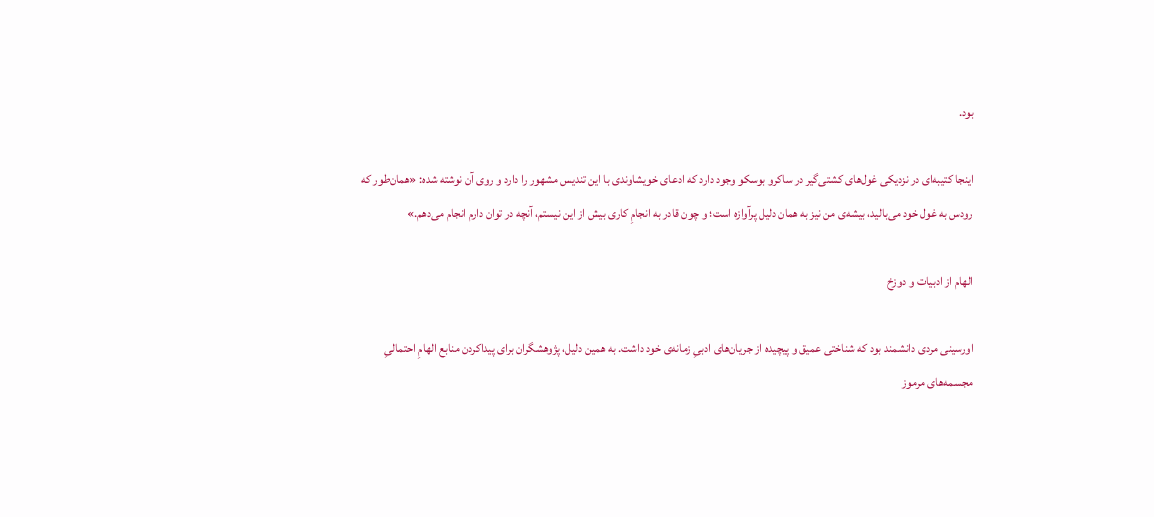بود.

اینجا کتیبه‌ای در نزدیکی غول‌های کشتی‌گیر در ساکرو بوسکو وجود دارد که ادعای خویشاوندی با این تندیس مشهور را دارد و روی آن نوشته شده: «همان‌طور که رودس به غول خود می‌بالید، بیشه‌ی من نیز به همان دلیل پرآوازه است؛ و چون قادر به انجامِ کاری بیش از این نیستم، آنچه در توان دارم انجام می‌دهم.»

الهام از ادبیات و دوزخ

اورسینی مردی دانشمند بود که شناختی عمیق و پیچیده از جریان‌های ادبیِ زمانه‌ی خود داشت. به همین دلیل، پژوهشگران برای پیداکردن منابع الهامِ احتمالیِ مجسمه‌های مرموز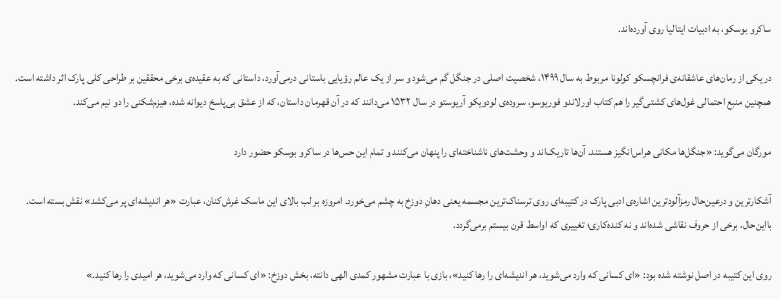ساکرو بوسکو، به ادبیات ایتالیا روی آورده‌اند.

در یکی از رمان‌های عاشقانه‌ی فرانچسکو کولونا مربوط به سال ۱۴۹۹، شخصیت اصلی در جنگل گم می‌شود و سر از یک عالم رؤیایی باستانی درمی‌آورد، داستانی که به عقیده‌ی برخی محققین بر طراحی کلی پارک اثر داشته است. همچنین منبع احتمالی غول‌های کشتی‌گیر را هم کتاب اورلاندو فوریوسو، سروده‌ی لودویکو آریوستو در سال ۱۵۳۲ می‌دانند که در آن قهرمان داستان، که از عشق بی‌پاسخ دیوانه شده، هیزم‌شکنی را دو نیم می‌کند.

مورگان می‌گوید: «جنگل‌ها مکانی هراس‌انگیز هستند. آن‌ها تاریک‌اند و وحشت‌های ناشناخته‌ای را پنهان می‌کنند و تمام این حس‌ها در ساکرو بوسکو حضور دارد

آشکارترین و درعین‌حال رمزآلودترین اشاره‌ی ادبی پارک در کتیبه‌ای روی ترسناک‌ترین مجسمه یعنی دهانِ دوزخ به چشم می‌خورد. امروزه بر لب بالای این ماسک غرش‌کنان، عبارت «هر اندیشه‌ای پر می‌کشد» نقش بسته است. بااین‌حال، برخی از حروف نقاشی شده‌اند و نه کنده‌کاری؛ تغییری که اواسط قرن بیستم برمی‌گردد.

روی این کتیبه در اصل نوشته شده بود: «ای کسانی که وارد می‌شوید، هر اندیشه‌ای را رها کنید»، بازی با عبارت مشهور کمدی الهی دانته، بخش دوزخ: «ای کسانی که وارد می‌شوید، هر امیدی را رها کنید.»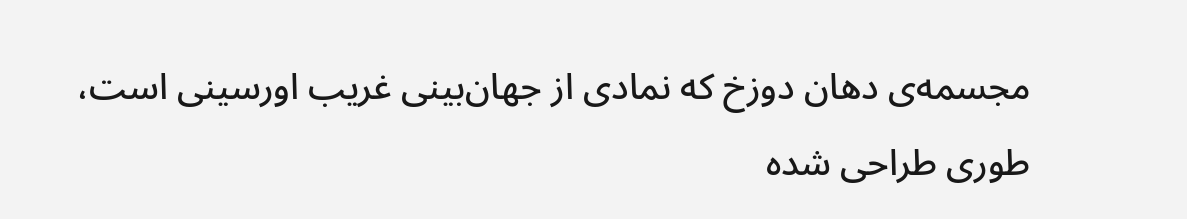مجسمه‌ی دهان دوزخ که نمادی از جهان‌بینی غریب اورسینی است، طوری طراحی شده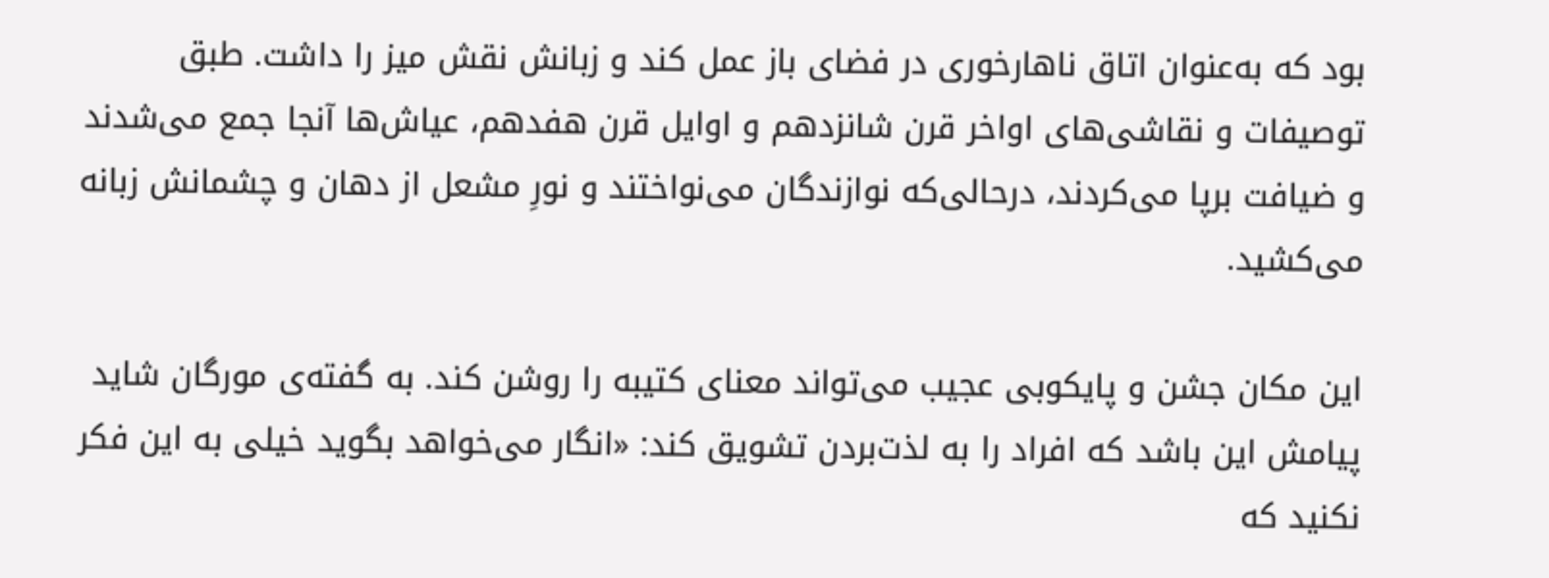بود که به‌عنوان اتاق ناهارخوری در فضای باز عمل کند و زبانش نقش میز را داشت. طبق توصیفات و نقاشی‌های اواخر قرن شانزدهم و اوایل قرن هفدهم، عیاش‌ها آنجا جمع می‌شدند و ضیافت برپا می‌کردند، درحالی‌که نوازندگان می‌نواختند و نورِ مشعل از دهان و چشمانش زبانه می‌کشید.

این مکان جشن و پایکوبی عجیب می‌تواند معنای کتیبه را روشن کند. به گفته‌ی مورگان شاید پیامش این باشد که افراد را به لذت‌بردن تشویق کند: «انگار می‌خواهد بگوید خیلی به این فکر نکنید که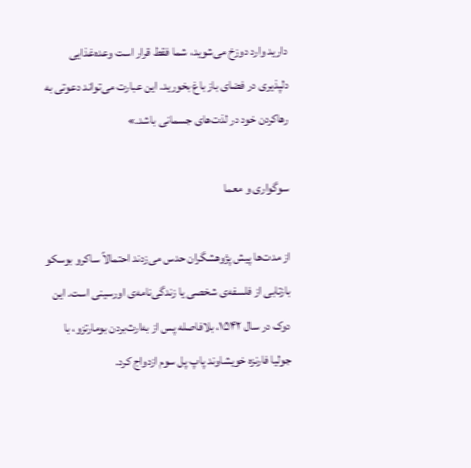دارید وارد دوزخ می‌شوید، شما فقط قرار است وعده‌غذایی دلپذیری در فضای باز باغ بخورید. این عبارت می‌تواند دعوتی به رهاکردن خود در لذت‌های جسمانی باشد.»

سوگواری و معما

از مدت‌ها پیش پژوهشگران حدس می‌زدند احتمالاً ساکرو بوسکو بازتابی از فلسفه‌ی شخصی یا زندگی‌نامه‌ی اورسینی است. این دوک در سال ۱۵۴۲، بلافاصله پس از به‌ارث‌بردن بومارتزو، با جولیا فارنزه خویشاوند پاپ پل سوم ازدواج کرد.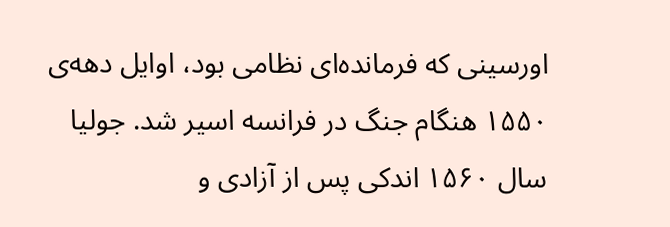اورسینی که فرمانده‌ای نظامی بود، اوایل دهه‌ی ۱۵۵۰ هنگام جنگ در فرانسه اسیر شد. جولیا سال ۱۵۶۰ اندکی پس از آزادی و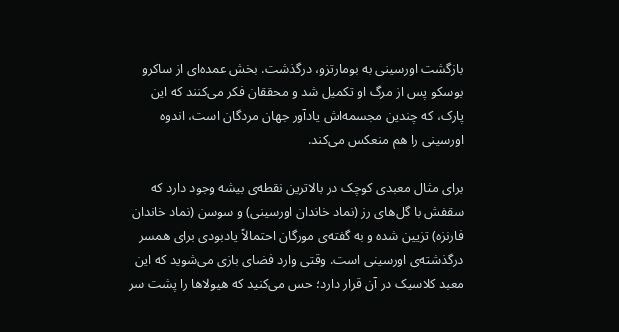بازگشت اورسینی به بومارتزو، درگذشت. بخش عمده‌ای از ساکرو بوسکو پس از مرگ او تکمیل شد و محققان فکر می‌کنند که این پارک، که چندین مجسمه‌اش یادآور جهان مردگان است، اندوه اورسینی را هم منعکس می‌کند.

برای مثال معبدی کوچک در بالاترین نقطه‌ی بیشه وجود دارد که سقفش با گل‌های رز (نماد خاندان اورسینی) و سوسن (نماد خاندان فارنزه) تزیین شده و به گفته‌ی مورگان احتمالاً یادبودی برای همسر درگذشته‌ی اورسینی است. وقتی وارد فضای بازی می‌شوید که این معبد کلاسیک در آن قرار دارد؛ حس می‌کنید که هیولاها را پشت سر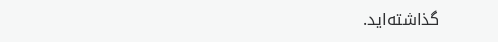گذاشته‌اید.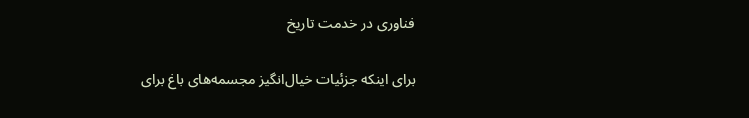فناوری در خدمت تاریخ

برای اینکه جزئیات خیال‌انگیز مجسمه‌های باغ برای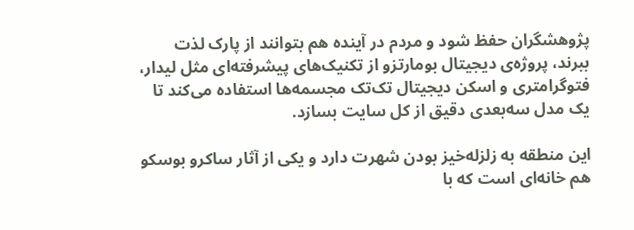پژوهشگران حفظ شود و مردم در آینده هم بتوانند از پارک لذت ببرند، پروژه‌ی دیجیتال بومارتزو از تکنیک‌های پیشرفته‌ای مثل لیدار، فتوگرامتری و اسکن دیجیتال تک‌تک مجسمه‌ها استفاده می‌کند تا یک مدل سه‌بعدی دقیق از کل سایت بسازد.

این منطقه به زلزله‌خیز بودن شهرت دارد و یکی از آثار ساکرو بوسکو هم خانه‌ای است که با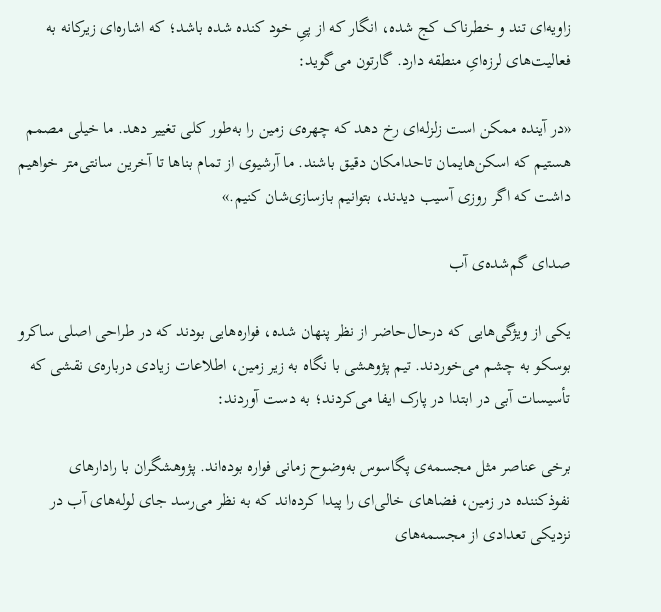زاویه‌ای تند و خطرناک کج شده، انگار که از پیِ خود کنده شده باشد؛ که اشاره‌ای زیرکانه به فعالیت‌های لرزه‌ایِ منطقه دارد. گارتون می‌گوید:

«در آینده ممکن است زلزله‌ای رخ دهد که چهره‌ی زمین را به‌طور کلی تغییر دهد. ما خیلی مصمم هستیم که اسکن‌هایمان تاحدامکان دقیق باشند. ما آرشیوی از تمام بناها تا آخرین سانتی‌متر خواهیم داشت که اگر روزی آسیب دیدند، بتوانیم بازسازی‌شان کنیم.»

صدای گم‌شده‌ی آب

یکی از ویژگی‌هایی که درحال‌حاضر از نظر پنهان شده، فواره‌هایی بودند که در طراحی اصلی ساکرو بوسکو به چشم می‌خوردند. تیم پژوهشی با نگاه به زیر زمین، اطلاعات زیادی درباره‌ی نقشی که تأسیسات آبی در ابتدا در پارک ایفا می‌کردند؛ به دست آوردند:

برخی عناصر مثل مجسمه‌ی پگاسوس به‌وضوح زمانی فواره بوده‌اند. پژوهشگران با رادارهای نفوذکننده در زمین، فضاهای خالی‌ای را پیدا کرده‌اند که به نظر می‌رسد جای لوله‌های آب در نزدیکی تعدادی از مجسمه‌های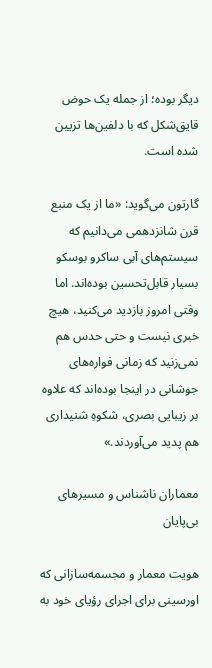دیگر بوده؛ از جمله یک حوض قایق‌شکل که با دلفین‌ها تزیین شده است.

گارتون می‌گوید: «ما از یک منبع قرن شانزدهمی می‌دانیم که سیستم‌های آبی ساکرو بوسکو بسیار قابل‌تحسین بوده‌اند. اما وقتی امروز بازدید می‌کنید، هیچ خبری نیست و حتی حدس هم نمی‌زنید که زمانی فواره‌های جوشانی در اینجا بوده‌اند که علاوه بر زیبایی بصری، شکوهِ شنیداری هم پدید می‌آوردند.»

معماران ناشناس و مسیرهای بی‌پایان

هویت معمار و مجسمه‌سازانی که اورسینی برای اجرای رؤیای خود به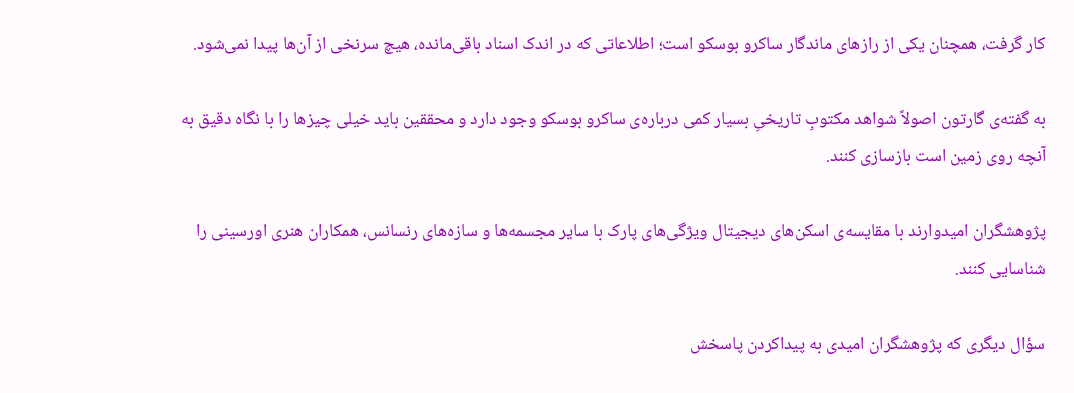کار گرفت، همچنان یکی از رازهای ماندگار ساکرو بوسکو است؛ اطلاعاتی که در اندک اسناد باقی‌مانده، هیچ سرنخی از آن‌ها پیدا نمی‌شود.

به گفته‌ی گارتون اصولاً شواهد مکتوبِ تاریخیِ بسیار کمی درباره‌ی ساکرو بوسکو وجود دارد و محققین باید خیلی چیزها را با نگاه دقیق به آنچه روی زمین است بازسازی کنند.

پژوهشگران امیدوارند با مقایسه‌ی اسکن‌های دیجیتال ویژگی‌های پارک با سایر مجسمه‌ها و سازه‌های رنسانس، همکاران هنری اورسینی را شناسایی کنند.

سؤال دیگری که پژوهشگران امیدی به پیداکردن پاسخش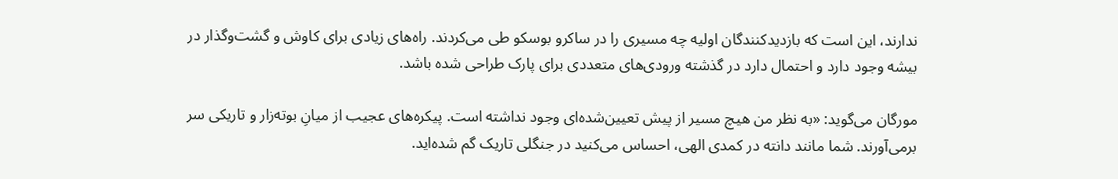ندارند، این است که بازدیدکنندگان اولیه چه مسیری را در ساکرو بوسکو طی می‌کردند. راه‌های زیادی برای کاوش و گشت‌وگذار در بیشه وجود دارد و احتمال دارد در گذشته ورودی‌های متعددی برای پارک طراحی شده باشد.

مورگان می‌گوید: «به نظر من هیچ مسیر از پیش تعیین‌شده‌ای وجود نداشته است. پیکره‌های عجیب از میانِ بوته‌زار و تاریکی سر برمی‌آورند. شما مانند دانته در کمدی الهی، احساس می‌کنید در جنگلی تاریک گم شده‌اید.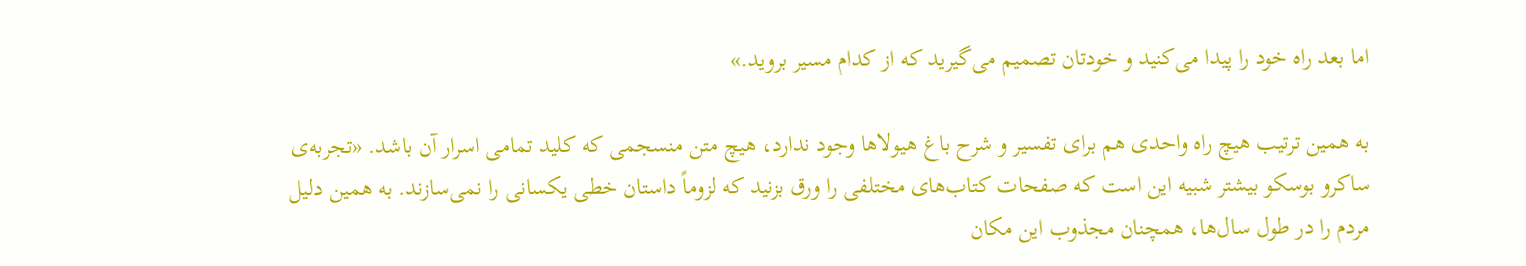اما بعد راه خود را پیدا می‌کنید و خودتان تصمیم می‌گیرید که از کدام مسیر بروید.»

به همین ترتیب هیچ راه واحدی هم برای تفسیر و شرح باغ هیولاها وجود ندارد، هیچ متن منسجمی که کلید تمامی اسرار آن باشد. «تجربه‌ی ساکرو بوسکو بیشتر شبیه این است که صفحات کتاب‌های مختلفی را ورق بزنید که لزوماً داستان خطی یکسانی را نمی‌سازند. به همین دلیل مردم را در طول سال‌ها، همچنان مجذوب این مکان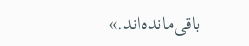باقی‌مانده‌اند.»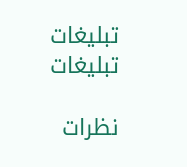تبلیغات
تبلیغات

نظرات